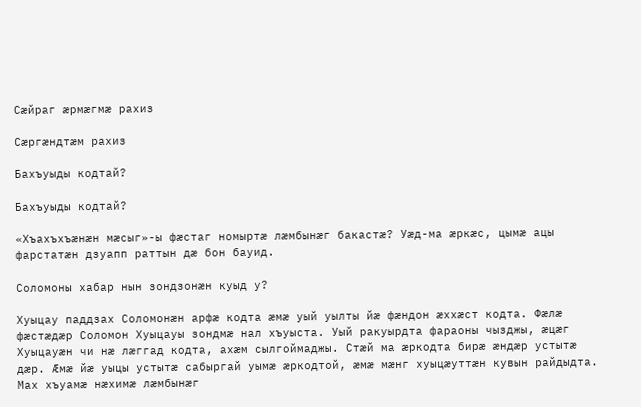Сӕйраг ӕрмӕгмӕ рахиз

Сӕргӕндтӕм рахиз

Бахъуыды кодтай?

Бахъуыды кодтай?

«Хъахъхъӕнӕн мӕсыг»-ы фӕстаг номыртӕ лӕмбынӕг бакастӕ? Уӕд-ма ӕркӕс, цымӕ ацы фарстатӕн дзуапп раттын дӕ бон бауид.

Соломоны хабар нын зондзонӕн куыд у?

Хуыцау паддзах Соломонӕн арфӕ кодта ӕмӕ уый уылты йӕ фӕндон ӕххӕст кодта. Фӕлӕ фӕстӕдӕр Соломон Хуыцауы зондмӕ нал хъуыста. Уый ракуырдта фараоны чызджы, ӕцӕг Хуыцауӕн чи нӕ лӕггад кодта, ахӕм сылгоймаджы. Стӕй ма ӕркодта бирӕ ӕндӕр устытӕ дӕр. Ӕмӕ йӕ уыцы устытӕ сабыргай уымӕ ӕркодтой, ӕмӕ мӕнг хуыцӕуттӕн кувын райдыдта. Мах хъуамӕ нӕхимӕ лӕмбынӕг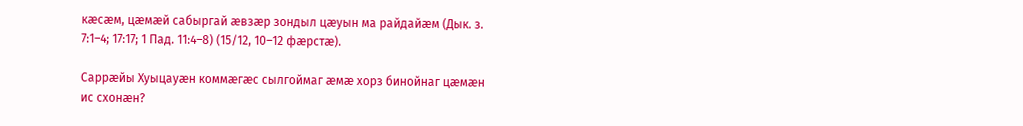кӕсӕм, цӕмӕй сабыргай ӕвзӕр зондыл цӕуын ма райдайӕм (Дык. з. 7:1–4; 17:17; 1 Пад. 11:4–8) (15/12, 10–12 фӕрстӕ).

Саррӕйы Хуыцауӕн коммӕгӕс сылгоймаг ӕмӕ хорз бинойнаг цӕмӕн ис схонӕн?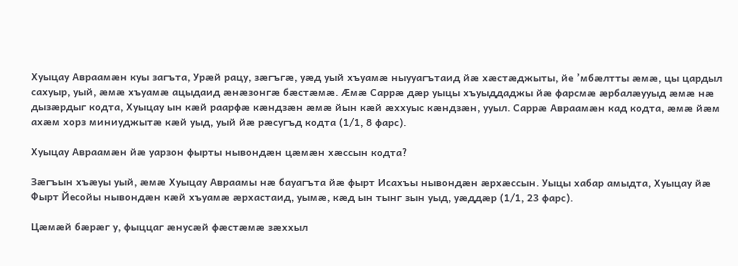Хуыцау Авраамӕн куы загъта, Урӕй рацу, зӕгъгӕ, уӕд уый хъуамӕ ныууагътаид йӕ хӕстӕджыты, йе ’мбӕлтты ӕмӕ, цы цардыл сахуыр, уый, ӕмӕ хъуамӕ ацыдаид ӕнӕзонгӕ бӕстӕмӕ. Ӕмӕ Саррӕ дӕр уыцы хъуыддаджы йӕ фарсмӕ ӕрбалӕууыд ӕмӕ нӕ дызӕрдыг кодта, Хуыцау ын кӕй раарфӕ кӕндзӕн ӕмӕ йын кӕй ӕххуыс кӕндзӕн, ууыл. Саррӕ Авраамӕн кад кодта, ӕмӕ йӕм ахӕм хорз миниуджытӕ кӕй уыд, уый йӕ рӕсугъд кодта (1/1, 8 фарс).

Хуыцау Авраамӕн йӕ уарзон фырты нывондӕн цӕмӕн хӕссын кодта?

Зӕгъын хъӕуы уый, ӕмӕ Хуыцау Авраамы нӕ бауагъта йӕ фырт Исахъы нывондӕн ӕрхӕссын. Уыцы хабар амыдта, Хуыцау йӕ Фырт Йесойы нывондӕн кӕй хъуамӕ ӕрхастаид, уымӕ, кӕд ын тынг зын уыд, уӕддӕр (1/1, 23 фарс).

Цӕмӕй бӕрӕг у, фыццаг ӕнусӕй фӕстӕмӕ зӕххыл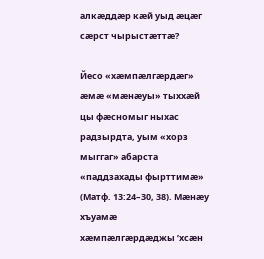алкӕддӕр кӕй уыд ӕцӕг сӕрст чырыстӕттӕ?

Йесо «хӕмпӕлгӕрдӕг» ӕмӕ «мӕнӕуы» тыххӕй цы фӕсномыг ныхас радзырдта, уым «хорз мыггаг» абарста «паддзахады фырттимӕ» (Матф. 13:24–30, 38). Мӕнӕу хъуамӕ хӕмпӕлгӕрдӕджы ’хсӕн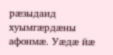рӕзыдаид хуымгӕрдӕны афонмӕ. Уӕдӕ йӕ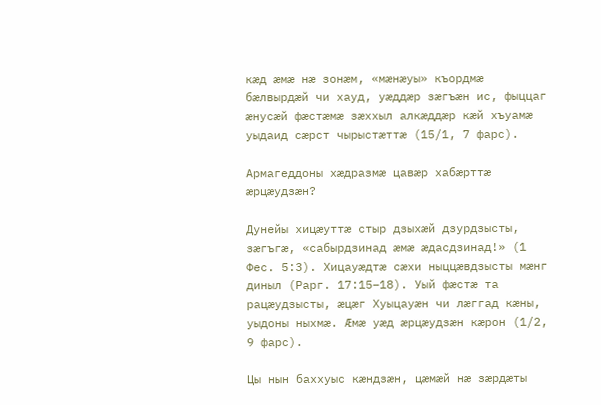кӕд ӕмӕ нӕ зонӕм, «мӕнӕуы» къордмӕ бӕлвырдӕй чи хауд, уӕддӕр зӕгъӕн ис, фыццаг ӕнусӕй фӕстӕмӕ зӕххыл алкӕддӕр кӕй хъуамӕ уыдаид сӕрст чырыстӕттӕ (15/1, 7 фарс).

Армагеддоны хӕдразмӕ цавӕр хабӕрттӕ ӕрцӕудзӕн?

Дунейы хицӕуттӕ стыр дзыхӕй дзурдзысты, зӕгъгӕ, «сабырдзинад ӕмӕ ӕдасдзинад!» (1 Фес. 5:3). Хицауӕдтӕ сӕхи ныццӕвдзысты мӕнг диныл (Рарг. 17:15–18). Уый фӕстӕ та рацӕудзысты, ӕцӕг Хуыцауӕн чи лӕггад кӕны, уыдоны ныхмӕ. Ӕмӕ уӕд ӕрцӕудзӕн кӕрон (1/2, 9 фарс).

Цы нын баххуыс кӕндзӕн, цӕмӕй нӕ зӕрдӕты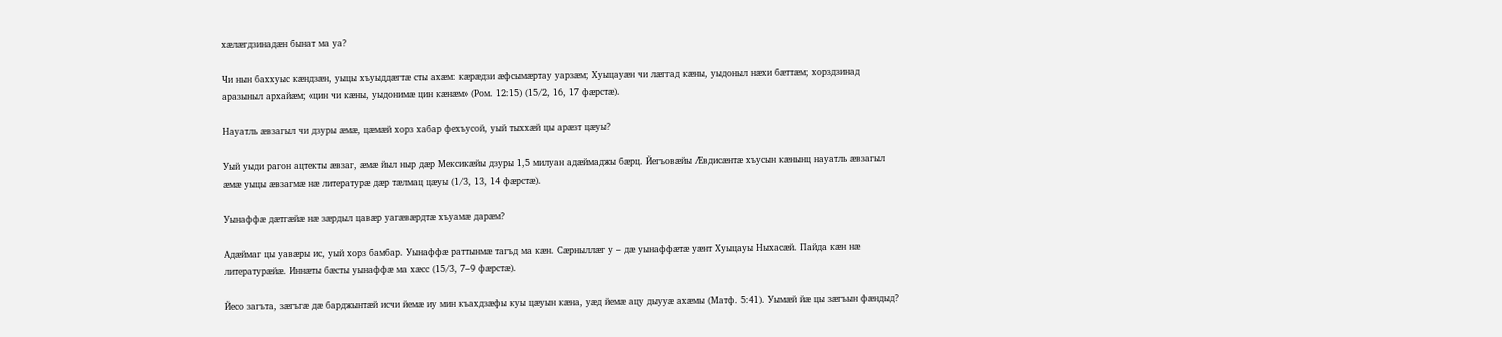хӕлӕгдзинадӕн бынат ма уа?

Чи нын баххуыс кӕндзӕн, уыцы хъуыддӕгтӕ сты ахӕм: кӕрӕдзи ӕфсымӕртау уарзӕм; Хуыцауӕн чи лӕггад кӕны, уыдоныл нӕхи бӕттӕм; хорздзинад аразыныл архайӕм; «цин чи кӕны, уыдонимӕ цин кӕнӕм» (Ром. 12:15) (15/2, 16, 17 фӕрстӕ).

Науатль ӕвзагыл чи дзуры ӕмӕ, цӕмӕй хорз хабар фехъусой, уый тыххӕй цы арӕзт цӕуы?

Уый уыди рагон ацтекты ӕвзаг, ӕмӕ йыл ныр дӕр Мексикӕйы дзуры 1,5 милуан адӕймаджы бӕрц. Йегъовӕйы Ӕвдисӕнтӕ хъусын кӕнынц науатль ӕвзагыл ӕмӕ уыцы ӕвзагмӕ нӕ литературӕ дӕр тӕлмац цӕуы (1/3, 13, 14 фӕрстӕ).

Уынаффӕ дӕтгӕйӕ нӕ зӕрдыл цавӕр уагӕвӕрдтӕ хъуамӕ дарӕм?

Адӕймаг цы уавӕры ис, уый хорз бамбар. Уынаффӕ раттынмӕ тагъд ма кӕн. Сӕрныллӕг у – дӕ уынаффӕтӕ уӕнт Хуыцауы Ныхасӕй. Пайда кӕн нӕ литературӕйӕ. Иннӕты бӕсты уынаффӕ ма хӕсс (15/3, 7–9 фӕрстӕ).

Йесо загъта, зӕгъгӕ дӕ барджынтӕй исчи йемӕ иу мин къахдзӕфы куы цӕуын кӕна, уӕд йемӕ ацу дыууӕ ахӕмы (Матф. 5:41). Уымӕй йӕ цы зӕгъын фӕндыд?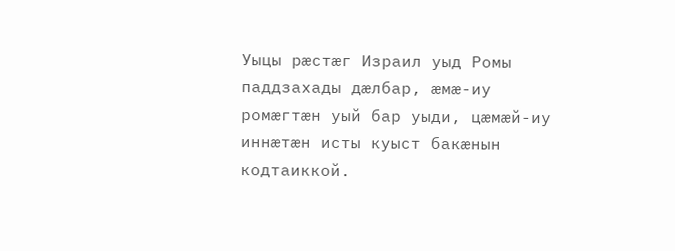Уыцы рӕстӕг Израил уыд Ромы паддзахады дӕлбар, ӕмӕ-иу ромӕгтӕн уый бар уыди, цӕмӕй-иу иннӕтӕн исты куыст бакӕнын кодтаиккой.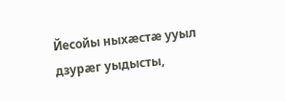Йесойы ныхӕстӕ ууыл дзурӕг уыдысты,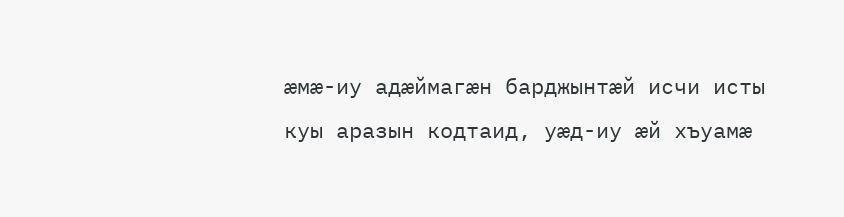ӕмӕ-иу адӕймагӕн барджынтӕй исчи исты куы аразын кодтаид, уӕд-иу ӕй хъуамӕ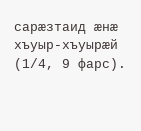сарӕзтаид ӕнӕ хъуыр-хъуырӕй (1/4, 9 фарс).